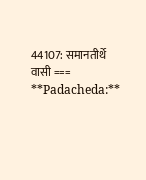44107: समानतीर्थे वासी === **Padacheda:**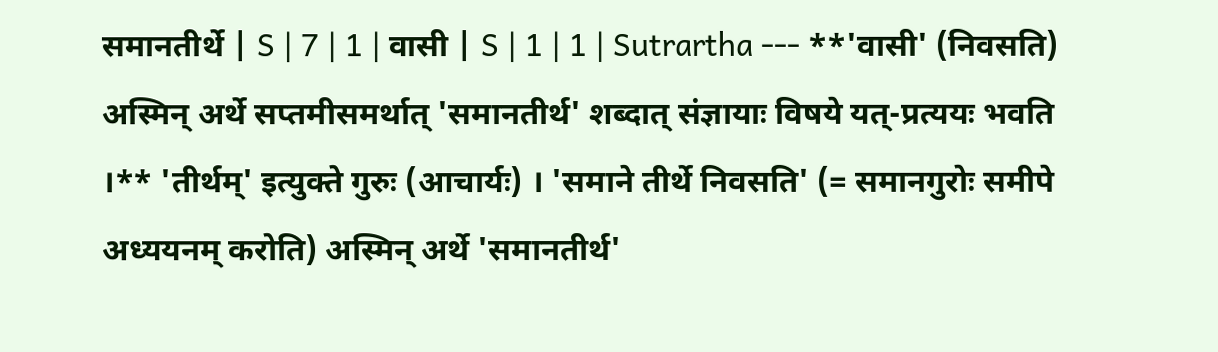समानतीर्थे | S | 7 | 1 | वासी | S | 1 | 1 | Sutrartha --- **'वासी' (निवसति) अस्मिन् अर्थे सप्तमीसमर्थात् 'समानतीर्थ' शब्दात् संज्ञायाः विषये यत्-प्रत्ययः भवति ।** 'तीर्थम्' इत्युक्ते गुरुः (आचार्यः) । 'समाने तीर्थे निवसति' (= समानगुरोः समीपे अध्ययनम् करोति) अस्मिन् अर्थे 'समानतीर्थ'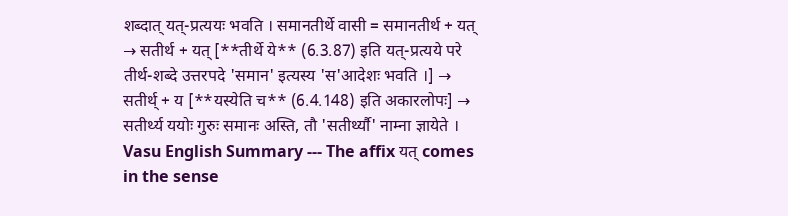शब्दात् यत्-प्रत्ययः भवति । समानतीर्थे वासी = समानतीर्थ + यत् → सतीर्थ + यत् [**तीर्थे ये** (6.3.87) इति यत्-प्रत्यये परे तीर्थ-शब्दे उत्तरपदे 'समान' इत्यस्य 'स'आदेशः भवति ।] → सतीर्थ् + य [**यस्येति च** (6.4.148) इति अकारलोपः] → सतीर्थ्य ययोः गुरुः समानः अस्ति, तौ 'सतीर्थ्यौ' नाम्ना ज्ञायेते । Vasu English Summary --- The affix यत् comes in the sense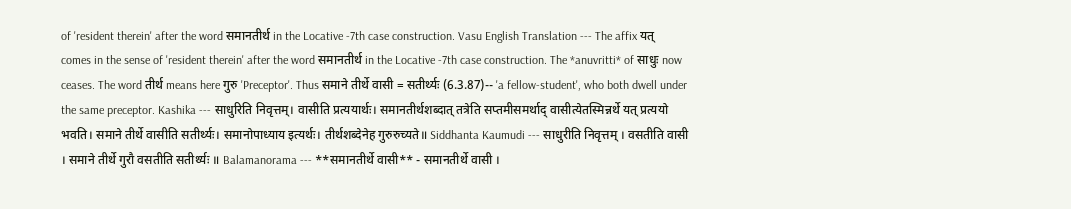of 'resident therein' after the word समानतीर्थ in the Locative -7th case construction. Vasu English Translation --- The affix यत् comes in the sense of 'resident therein' after the word समानतीर्थ in the Locative -7th case construction. The *anuvritti* of साधुः now ceases. The word तीर्थ means here गुरु 'Preceptor'. Thus समाने तीर्थे वासी = सतीर्थ्यः (6.3.87)-- 'a fellow-student', who both dwell under the same preceptor. Kashika --- साधुरिति निवृत्तम्। वासीति प्रत्ययार्थः। समानतीर्थशब्दात् तत्रेति सप्तमीसमर्थाद् वासीत्येतस्मिन्नर्थे यत् प्रत्ययो भवति। समाने तीर्थे वासीति सतीर्थ्यः। समानोपाध्याय इत्यर्थः। तीर्थशब्देनेह गुरुरुच्यते॥ Siddhanta Kaumudi --- साधुरीति निवृत्तम् । वसतीति वासी । समाने तीर्थे गुरौ वसतीति सतीर्थ्यः ॥ Balamanorama --- **समानतीर्थे वासी** - समानतीर्थे वासी ।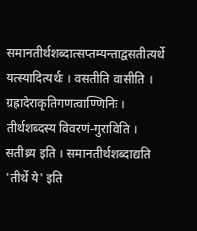समानतीर्थशब्दात्सप्तम्यन्ताद्वसतीत्यर्थे यत्स्यादित्यर्थः । वसतीति वासीति । ग्रह्रादेराकृतिगणत्वाण्णिनिः । तीर्थशब्दस्य विवरणं-गुराविति । सतीथ्र्य इति । समानतीर्थशब्दाद्यति 'तीर्थे ये' इति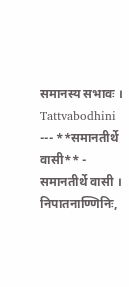समानस्य सभावः । Tattvabodhini --- **समानतीर्थे वासी** - समानतीर्थे वासी । निपातनाण्णिनिः,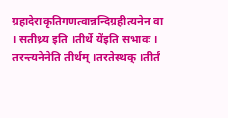ग्रहादेराकृतिगणत्वान्नन्दिग्रहीत्यनेन वा । सतीथ्र्य इति ।तीर्थे ये॑इति सभावः । तरन्त्यनेनेति तीर्थम् ।तरतेस्थक् ।तीर्तं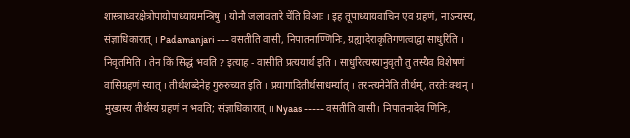शास्त्राध्वरक्षेत्रोपायोपाध्यायमन्त्रिषु । योनौ जलावतारे चे॑ति विआः । इह तूपाध्यायवाचिन एव ग्रहणं, नाऽन्यस्य, संज्ञाधिकारात् । Padamanjari --- वसतीति वासी, निपातनाण्णिनिः, ग्रह्यादेराकृतिगणत्वाद्वा साधुरिति । निवृतमिति । तेन किं सिद्धं भवति ? इत्याह - वासीति प्रत्ययार्थ इति । साधुरित्यस्यानुवृतौ तु तस्यैव विशेषणं वासिग्रहणं स्यात् । तीर्थशब्देनेह गुरुरुच्यत इति । प्रयागादितीर्थसाधर्म्यात् । तरन्त्यनेनेति तीर्थम्, तरतेः क्थन् । मुख्यस्य तीर्थस्य ग्रहणं न भवति; संज्ञाधिकारात् ॥ Nyaas ----- वसतीति वासी। निपातनादेव णिनिः,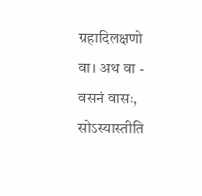ग्रहादिलक्षणो वा। अथ वा - वसनं वासः, सोऽस्यास्तीति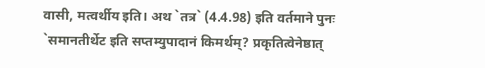वासी, मत्वर्थीय इति। अथ `तत्र` (4.4.98) इति वर्तमाने पुनः `समानतीर्थेट इति सप्तम्युपादानं किमर्थम्? प्रकृतित्वेनेष्ठात्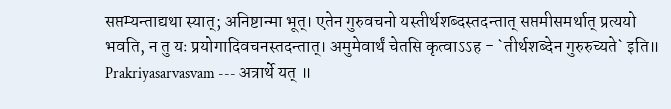सप्तम्यन्ताद्यथा स्यात्; अनिष्टान्मा भूत्। एतेन गुरुवचनो यस्तीर्थशब्दस्तदन्तात् सप्तमीसमर्थात् प्रत्ययो भवति, न तु यः प्रयोगादिवचनस्तदन्तात्। अमुमेवार्थं चेतसि कृत्वाऽऽह - `तीर्थशब्देन गुरुरुच्यते` इति॥ Prakriyasarvasvam --- अत्रार्थे यत् ॥